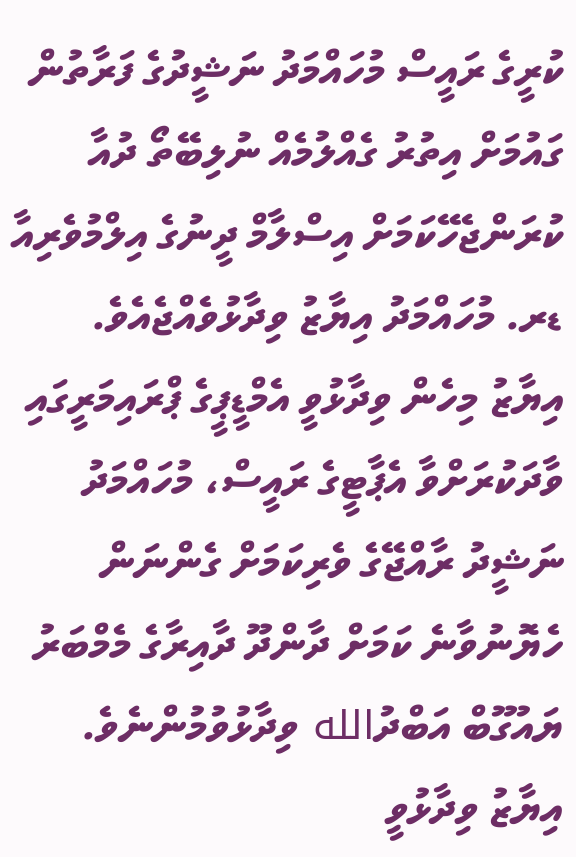ކުރީގެ ރައީސް މުހައްމަދު ނަޝީދުގެ ފަރާތުން ގައުމަށް އިތުރު ގެއްލުމެއް ނުލިބޭތޯ ދުއާ ކުރަންޖެހޭކަމަށް އިސްލާމް ދީނުގެ އިލްމުވެރިއާ ޑރ. މުހައްމަދު އިޔާޒު ވިދާޅުވެއްޖެއެވެ.
އިޔާޒު މިހެން ވިދާޅުވީ އެމްޑީޕީގެ ޕްރައިމަރީގައި ވާދަކުރަށްވާ އެޕާޓީގެ ރައީސް، މުހައްމަދު ނަޝީދު ރާއްޖޭގެ ވެރިކަމަށް ގެންނަން ހެޔޮނުވާނެ ކަމަށް ދާންދޫ ދާއިރާގެ މެމްބަރު ޔައުގޫބް އަބްދުالله ވިދާޅުވުމުންނެވެ.
އިޔާޒު ވިދާޅުވީ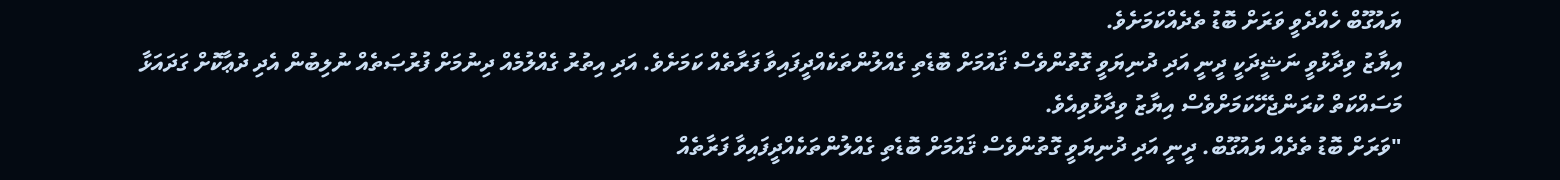ޔައުގޫބް ހެއްދެވީ ވަރަށް ބޮޑު ތެދެއްކަމަށެވެ.
އިޔާޒު ވިދާޅުވީ ނަޝީދަކީ ދީނީ އަދި ދުނިޔަވީ ގޮތުންވެސް ޤައުމަށް ބޮޑެތި ގެއްލުންތަކެއްދީފައިވާ ފަރާތެއް ކަމަށެވެ. އަދި އިތުރު ގެއްލުމެއް ދިނުމަށް ފުރުޞަތެއް ނުލިބުން އެދި ދުޢާކޮށް ގަދައަޅާ މަސައްކަތް ކުރަންޖެހޭކަމަށްވެސް އިޔާޒު ވިދާޅުވިއެވެ.
"ވަރަށް ބޮޑު ތެދެއް ޔައުގޫބް. ދީނީ އަދި ދުނިޔަވީ ގޮތުންވެސް ޤައުމަށް ބޮޑެތި ގެއްލުންތަކެއްދީފައިވާ ފަރާތެއް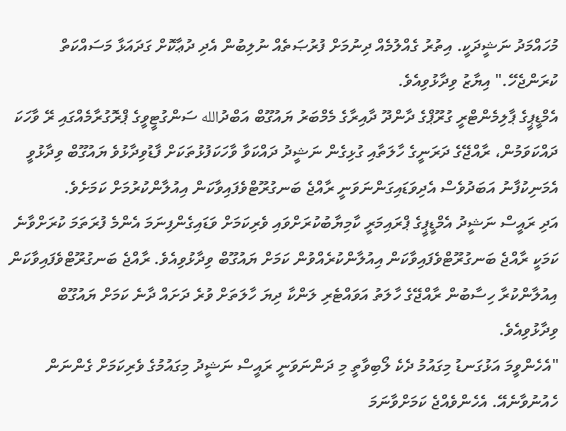މުހައްމަދު ނަޝީދަކީ. އިތުރު ގެއްލުމެއް ދިނުމަށް ފުރުޞަތެއް ނުލިބުން އެދި ދުޢާކޮށް ގަދައަޅާ މަސައްކަތް ކުރަންޖެހޭ." އިޔާޒު ވިދާޅުވިއެވެ.
އެމްޑީޕީގެ ޕާލިމެންޓްރީ ގުރޫޕްގެ ދާންދޫ ދާއިރާގެ މެމްބަރު ޔައުގޫބް އަބްދުالله ސަންގުޓީވީގެ ޕްރޮގުރާމެއްގައި ރޭ ވާހަކަ ދައްކަވަމުން، ރާއްޖޭގެ ދަރަނީގެ ހާލަތާއި ގުޅިގެން ނަޝީދު ދައްކަވާ ވާހަކަފުޅުތަކަށް ފާޑުވިދާޅުވެ ޔައުގޫބް ވިދާޅުވީ އެމަނިކުފާނު އަބަދުވެސް އެދިވަޑައިގަންނަވަނީ ރާއްޖެ ބަނގުރޫޓްވެފައިވާކަން އިއުލާންކުރުމަށް ކަމަށެވެ.
އަދި ރައީސް ނަޝީދު އެމްޑީޕީގެ ޕްރައިމަރީ ކާމިޔާބުކުރަށްވައި ވެރިކަމަށް ވަޑައިގެންފިނަމަ އެންމެ ފުރަތަމަ ކުރަށްވާނެ ކަމަކީ ރާއްޖެ ބަނގުރޫޓްވެފައިވާކަން އިއުލާންކުރެއްވުން ކަމަށް ޔައުގޫބް ވިދާޅުވިއެވެ. ރާއްޖެ ބަނގުރޫޓްވެފައިވާކަން އިއުލާންކުރާ ހިސާބުން ރާއްޖޭގެ ހާލަތު އަވައްޓެރި ލަންކާ ދިޔަ ހާލަތަށް ވުރެ ދަށައް ދާނެ ކަމަށް ޔައުގޫބް ވިދާޅުވިއެވެ.
"އެހެންވީމަ އަޅުގަނޑު މިގައުމު ދެކެ ލޯބިވާތީ މި ދަންނަވަނީ ރައީސް ނަޝީދު މިގައުމުގެ ވެރިކަމަށް ގެންނަން ހެއުނުވާނެއޭ. އެހެންވެއްޖެ ކަމަށްވާނަމަ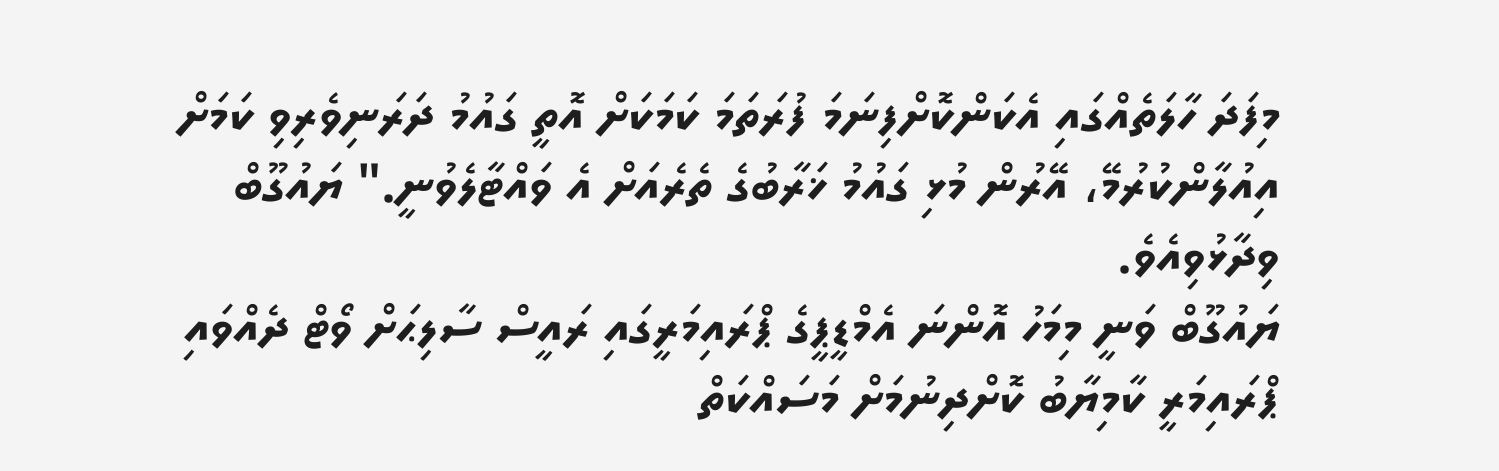މިފަދަ ހާލަތެއްގައި އެކަންކޮށްފިނަމަ ފުރަތަމަ ކަމަކަށް އޮތީ ގައުމު ދަރަނިވެރިވި ކަމަށް އިއުލާންކުރުމޭ، އޭރުން މުޅި ގައުމު ޚަރާބުގެ ތެރެއަށް އެ ވައްޓާލެވުނީ." ޔައުގޫބް ވިދާޅުވިއެވެ.
ޔައުގޫބް ވަނީ މިމަހު އޮންނަ އެމްޑީޕީގެ ޕްރައިމަރީގައި ރައީސް ސާލިޙަށް ވޯޓް ދެއްވައި ޕްރައިމަރީ ކާމިޔާބު ކޮށްދިނުމަށް މަސައްކަތް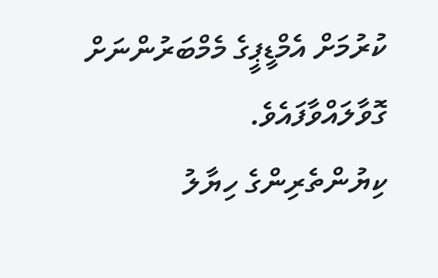ކުރުމަށް އެމްޑީޕީގެ މެމްބަރުންނަށް ގޮވާލައްވާފައެވެ.
ކިޔުންތެރިންގެ ހިޔާލު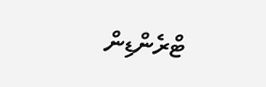ޓްރެންޑިން